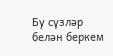Бу сүзләр белән беркем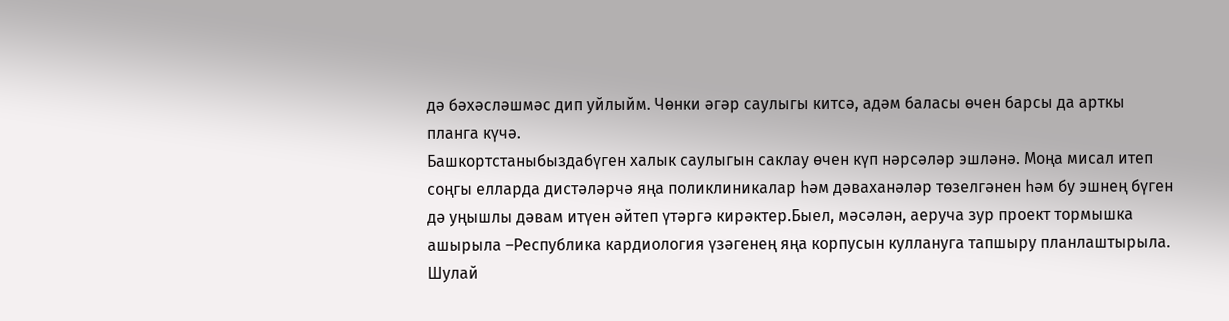дә бәхәсләшмәс дип уйлыйм. Чөнки әгәр саулыгы китсә, адәм баласы өчен барсы да арткы планга күчә.
Башкортстаныбыздабүген халык саулыгын саклау өчен күп нәрсәләр эшләнә. Моңа мисал итеп соңгы елларда дистәләрчә яңа поликлиникалар һәм дәваханәләр төзелгәнен һәм бу эшнең бүген дә уңышлы дәвам итүен әйтеп үтәргә кирәктер.Быел, мәсәлән, аеруча зур проект тормышка ашырыла –Республика кардиология үзәгенең яңа корпусын куллануга тапшыру планлаштырыла. Шулай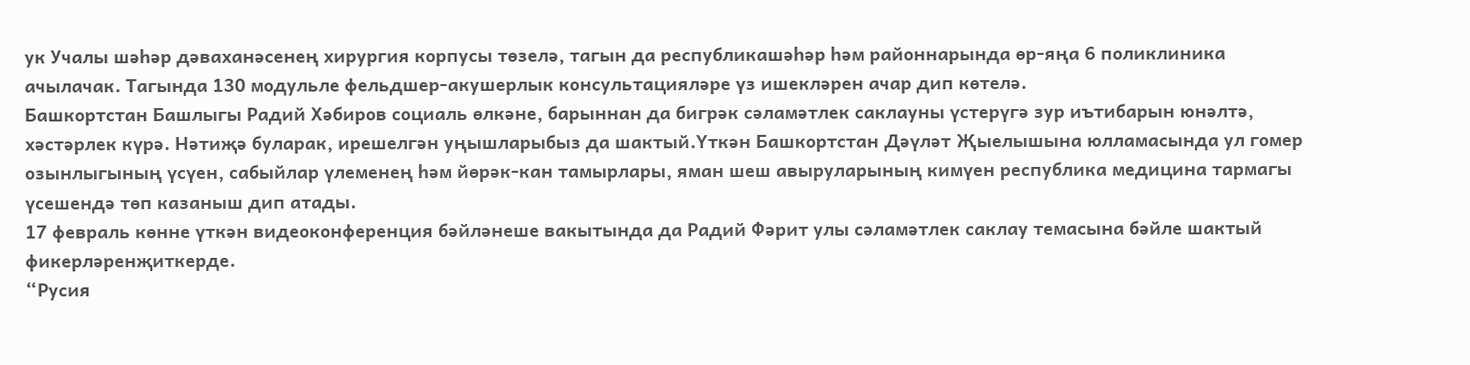ук Учалы шәһәр дәваханәсенең хирургия корпусы төзелә, тагын да республикашәһәр һәм районнарында өр-яңа 6 поликлиника ачылачак. Тагында 130 модульле фельдшер-акушерлык консультацияләре үз ишекләрен ачар дип көтелә.
Башкортстан Башлыгы Радий Хәбиров социаль өлкәне, барыннан да бигрәк сәламәтлек саклауны үстерүгә зур иътибарын юнәлтә, хәстәрлек күрә. Нәтиҗә буларак, ирешелгән уңышларыбыз да шактый.Үткән Башкортстан Дәүләт Җыелышына юлламасында ул гомер озынлыгының үсүен, сабыйлар үлеменең һәм йөрәк-кан тамырлары, яман шеш авыруларының кимүен республика медицина тармагы үсешендә төп казаныш дип атады.
17 февраль көнне үткән видеоконференция бәйләнеше вакытында да Радий Фәрит улы сәламәтлек саклау темасына бәйле шактый фикерләренҗиткерде.
“Русия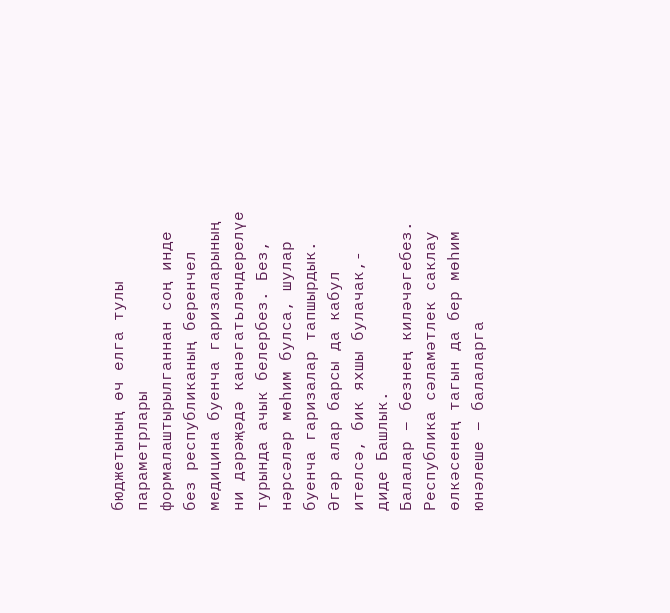бюджетының өч елга тулы параметрлары формалаштырылганнан соң инде без республиканың беренчел медицина буенча гаризаларының ни дәрәҗәдә канәгатьләндерелүе турында ачык белербез. Без, нәрсәләр мөһим булса, шулар буенча гаризалар тапшырдык. Әгәр алар барсы да кабул ителсә, бик яхшы булачак,- диде Башлык.
Балалар – безнең киләчәгебез. Республика сәламәтлек саклау өлкәсенең тагын да бер мөһим юнәлеше – балаларга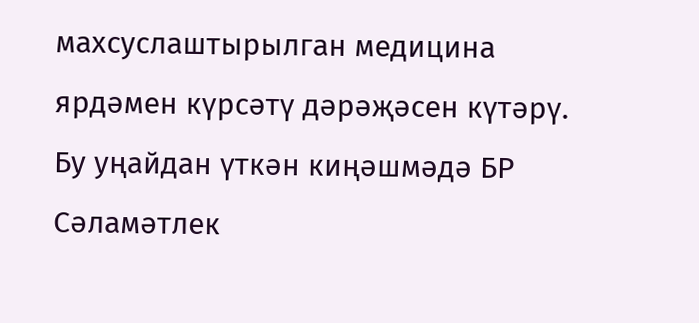махсуслаштырылган медицина ярдәмен күрсәтү дәрәҗәсен күтәрү. Бу уңайдан үткән киңәшмәдә БР Сәламәтлек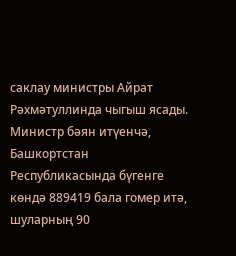саклау министры Айрат Рәхмәтуллинда чыгыш ясады.
Министр бәян итүенчә, Башкортстан Республикасында бүгенге көндә 889419 бала гомер итә, шуларның 90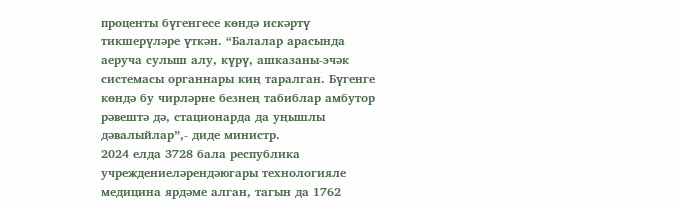проценты бүгенгесе көндә искәртү тикшерүләре үткән. “Балалар арасында аеруча сулыш алу, күрү, ашказаны-эчәк системасы органнары киң таралган. Бүгенге көндә бу чирләрне безнең табиблар амбутор рәвештә дә, стационарда да уңышлы дәвалыйлар”,- диде министр.
2024 елда 3728 бала республика учреждениеләрендәюгары технологияле медицина ярдәме алган, тагын да 1762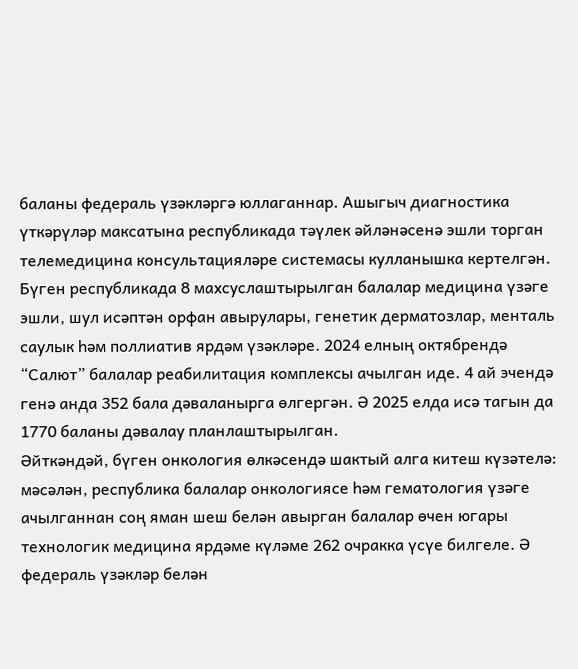баланы федераль үзәкләргә юллаганнар. Ашыгыч диагностика үткәрүләр максатына республикада тәүлек әйләнәсенә эшли торган телемедицина консультацияләре системасы кулланышка кертелгән.
Бүген республикада 8 махсуслаштырылган балалар медицина үзәге эшли, шул исәптән орфан авырулары, генетик дерматозлар, менталь саулык һәм поллиатив ярдәм үзәкләре. 2024 елның октябрендә “Салют” балалар реабилитация комплексы ачылган иде. 4 ай эчендә генә анда 352 бала дәваланырга өлгергән. Ә 2025 елда исә тагын да 1770 баланы дәвалау планлаштырылган.
Әйткәндәй, бүген онкология өлкәсендә шактый алга китеш күзәтелә: мәсәлән, республика балалар онкологиясе һәм гематология үзәге ачылганнан соң яман шеш белән авырган балалар өчен югары технологик медицина ярдәме күләме 262 очракка үсүе билгеле. Ә федераль үзәкләр белән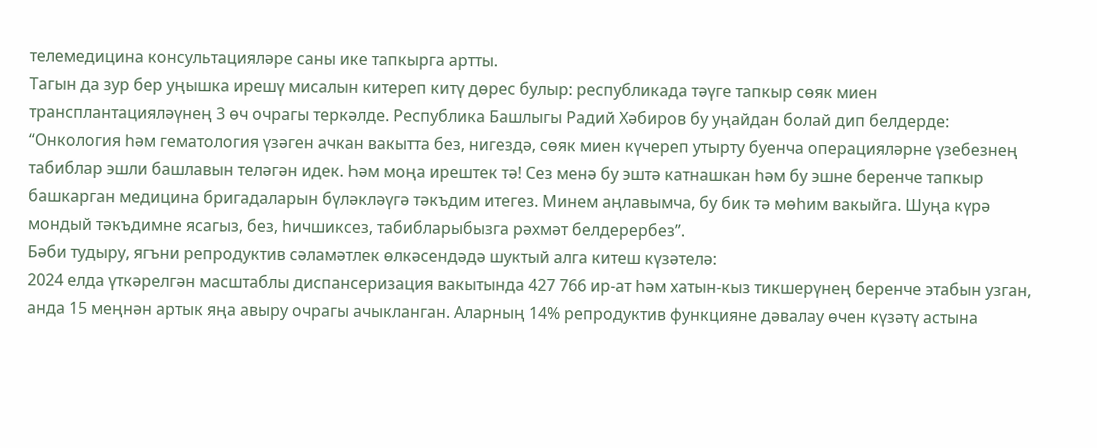телемедицина консультацияләре саны ике тапкырга артты.
Тагын да зур бер уңышка ирешү мисалын китереп китү дөрес булыр: республикада тәүге тапкыр сөяк миен трансплантацияләүнең 3 өч очрагы теркәлде. Республика Башлыгы Радий Хәбиров бу уңайдан болай дип белдерде:
“Онкология һәм гематология үзәген ачкан вакытта без, нигездә, сөяк миен күчереп утырту буенча операцияләрне үзебезнең табиблар эшли башлавын теләгән идек. Һәм моңа ирештек тә! Сез менә бу эштә катнашкан һәм бу эшне беренче тапкыр башкарган медицина бригадаларын бүләкләүгә тәкъдим итегез. Минем аңлавымча, бу бик тә мөһим вакыйга. Шуңа күрә мондый тәкъдимне ясагыз, без, һичшиксез, табибларыбызга рәхмәт белдерербез”.
Бәби тудыру, ягъни репродуктив сәламәтлек өлкәсендәдә шуктый алга китеш күзәтелә:
2024 елда үткәрелгән масштаблы диспансеризация вакытында 427 766 ир-ат һәм хатын-кыз тикшерүнең беренче этабын узган, анда 15 меңнән артык яңа авыру очрагы ачыкланган. Аларның 14% репродуктив функцияне дәвалау өчен күзәтү астына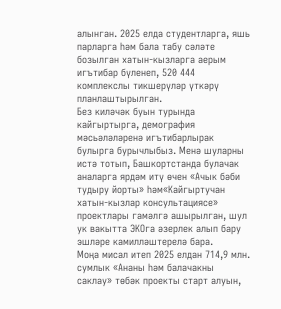алынган. 2025 елда студентларга, яшь парларга һәм бала табу сәләте бозылган хатын-кызларга аерым игътибар бүленеп, 520 444 комплекслы тикшерүләр үткәрү планлаштырылган.
Без киләчәк буын турында кайгыртырга, демография мәсьәләләренә игътибарлырак булырга бурычлыбыз. Менә шуларны истә тотып, Башкортстанда булачак аналарга ярдәм итү өчен «Ачык бәби тудыру йорты» һәм«Кайгыртучан хатын-кызлар консультациясе» проектлары гамәлгә ашырылган, шул ук вакытта ЭКОга әзерлек алып бару эшләре камилләштерелә бара.
Моңа мисал итеп 2025 елдан 714,9 млн. сумлык «Ананы һәм балачакны саклау» төбәк проекты старт алуын,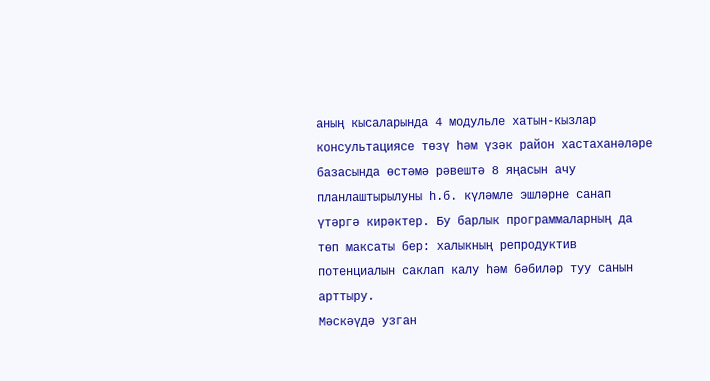аның кысаларында 4 модульле хатын-кызлар консультациясе төзү һәм үзәк район хастаханәләре базасында өстәмә рәвештә 8 яңасын ачу планлаштырылуны һ.б. күләмле эшләрне санап үтәргә кирәктер. Бу барлык программаларның да төп максаты бер: халыкның репродуктив потенциалын саклап калу һәм бәбиләр туу санын арттыру.
Мәскәүдә узган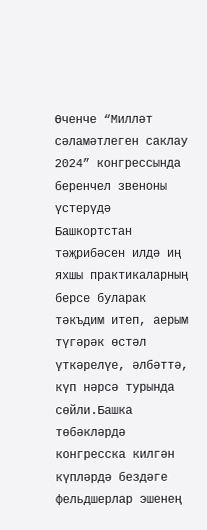Өченче “Милләт сәламәтлеген саклау 2024” конгрессында беренчел звеноны үстерүдә Башкортстан тәҗрибәсен илдә иң яхшы практикаларның берсе буларак тәкъдим итеп, аерым түгәрәк өстәл үткәрелүе, әлбәттә, күп нәрсә турында сөйли.Башка төбәкләрдә конгресска килгән күпләрдә бездәге фельдшерлар эшенең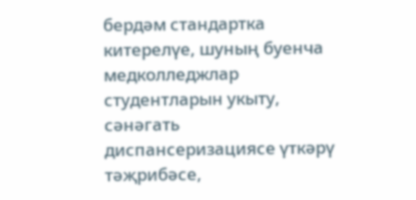бердәм стандартка китерелүе, шуның буенча медколледжлар студентларын укыту, сәнәгать диспансеризациясе үткәрү тәҗрибәсе,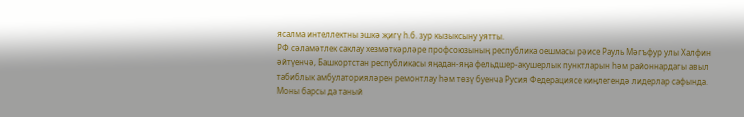ясалма интеллектны эшкә җигү һ.б. зур кызыксыну уятты.
РФ сәламәтлек саклау хезмәткәрләре профсоюзының республика оешмасы рәисе Рауль Мәгъфур улы Халфин әйтүенчә, Башкортстан республикасы яңадан-яңа фельдшер-акушерлык пунктларын һәм районнардагы авыл табиблык амбулаторияләрен ремонтлау һәм төзү буенча Русия Федерациясе киңлегендә лидерлар сафында. Моны барсы да таный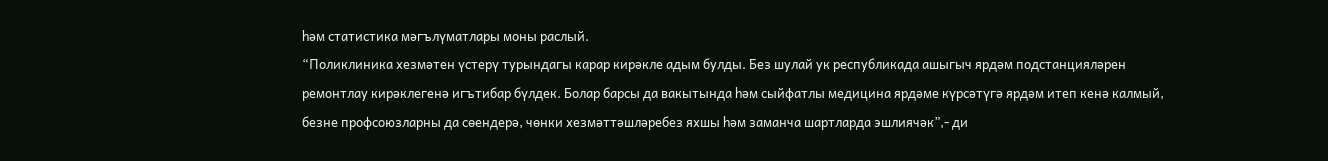һәм статистика мәгълүматлары моны раслый.
“Поликлиника хезмәтен үстерү турындагы карар кирәкле адым булды. Без шулай ук республикада ашыгыч ярдәм подстанцияләрен ремонтлау кирәклегенә игътибар бүлдек. Болар барсы да вакытында һәм сыйфатлы медицина ярдәме күрсәтүгә ярдәм итеп кенә калмый, безне профсоюзларны да сөендерә, чөнки хезмәттәшләребез яхшы һәм заманча шартларда эшлиячәк”,- ди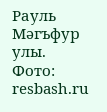Рауль Мәгъфур улы.
Фото: resbash.ru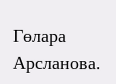Гөлара Арсланова.